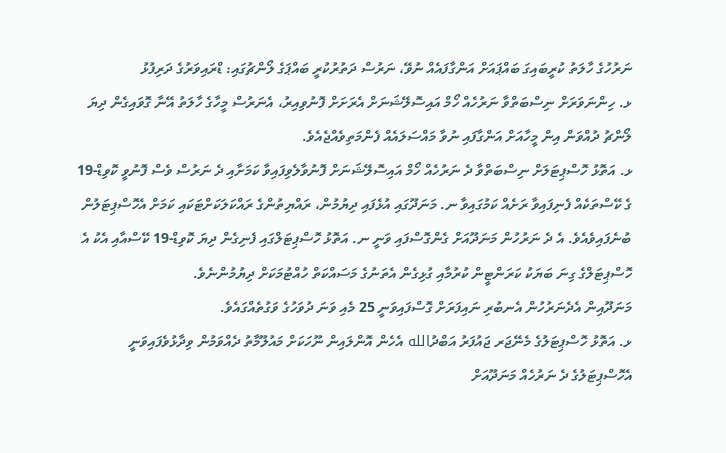ނަރުހުގެ ހާލަތު ކުރީބައިގަ ބައްޕައަށް އަންގާފައެއް ނުވޭ، ނަރުސް ދަތުރުކުރީ ބައްޕަގެ ލޯންޗުގައި: ޑްރައިވަރުގެ ދަރިފުޅު
ޅ. ހިންނަވަރަށް ނިސްބަތްވާ ނަރުހެއް ހޯމް އައިސޮލޭޝަނަށް އެރަށަށް ފޮނުވިއިރު، އެނަރުސް މީހާގެ ހާލަތު އޭނާ ގޮވައިގެން ދިޔަ ލޯންޗު ދުއްވަން އިން މީހާއަށް އަންގާފައި ނުވާ މައްސަލައެއް ފެންމަތިވެއްޖެއެވެ.
ޅ. އަތޮޅު ހޮސްޕިޓަލަށް ނިސްބަތްވާ ދެ ނަރުހެއް ހޯމް އައިސޮލޭޝަނަށް ފޮނުވާލެވިފައިވާ ކަމަށާއި ދެ ނަރުސް ވެސް ފޮނުވީ ކޮވިޑް-19 ގެ ކޭސްތަކެއް ފެނިފައިވާ ރަށެއް ކަމުގައިވާ ނ. މަނަދޫގައި އުޅެފައި ދިޔުމުން، ރައްޔިތުންގެ ރައްކަލަކަށްޓަކައި ކަމަށް އެހޮސްޕިޓަލުން ބުނެފައިވެއެވެ. އެ ދެ ނަރުހުން މަނަދޫއަށް ގެންގޮސްފައި ވަނީ ނ. އަތޮޅު ހޮސްޕިޓަލްގައި ފެނިގެން ދިޔަ ކޮވިޑް-19 ކޭސްއާއި އެކު އެ ހޮސްޕިޓަލްގެ ގިނަ ބަޔަކު ކަރަންޓީން ކުރުމާއި ގުޅިގެން އެތަނުގެ މަސައްކަތް ހުއްޓުމަކަށް ދިޔުމުންނެވެ.
މަނަދޫއިން އެދެނަރުހުން އެނބުރި ނައިފަރަށް ގޮސްފައިވަނީ 25 މެއި ވަނަ ދުވަހުގެ ވަގުތެއްގައެވެ.
ޅ. އަތޮޅު ހޮސްޕިޓަލުގެ މެނޭޖަރ ޖައުފަރު އަބްދުالله އެހެން އޮންލައިން ނޫހަކަށް މައުލޫމާތު ދެއްވަމުން ވިދާޅުވެފައިވަނީ އެހޮސްޕިޓަލުގެ ދެ ނަރުހެއް މަނަދޫއަށް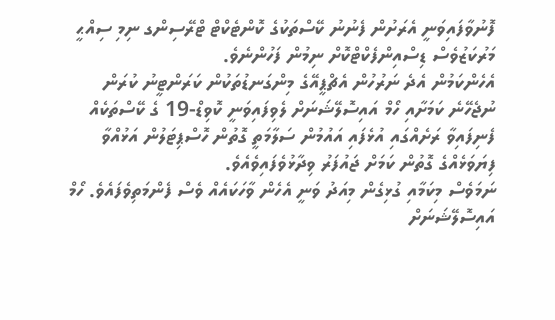ފޮނުވާފައިވަނީ އެރަށުން ފެނުނު ކޭސްތަކުގެ ކޮންޓެކްޓް ޓްރޭސިންގ ނިމި ސިއްޙީ މަރުކަޒުވެސް ޑިސްއިންފެކްޓްކޮށް ނިމުން ފަހުންނެވެ.
އެހެންކަމުން އެދެ ނަރުހުން އެޗްޕީއޭގެ މިންގަނޑުތަކުން ކަރަންޓީނު ކުރަން ނުޖެހޭނެ ކަމަށާއި ހޯމް އައިސޮލޭޝަނަށް ލެވިފައިވަނީ ކޮވިޑް-19 ގެ ކޭސްތަކެއް ފެނިފައިވާ ރަށެއްގައި އުޅެފައި އައުމުން ސަލާމަތީ ގޮތުން ހޮސްޕިޓަލުން އަޅުއްވާ ފިޔަވަޅެއްގެ ގޮތުން ކަމަށް ޖައުފަރު ވިދާޅުވެފައިވެއެވެ.
ނަމަވެސް މިކަމާއި ގުޅިގެން މިއަދު ވަނީ އެހެން ވާހަކައެއް ވެސް ފެންމަތިވެފައެވެ. ހޯމް އައިސޮލޭޝަނަށް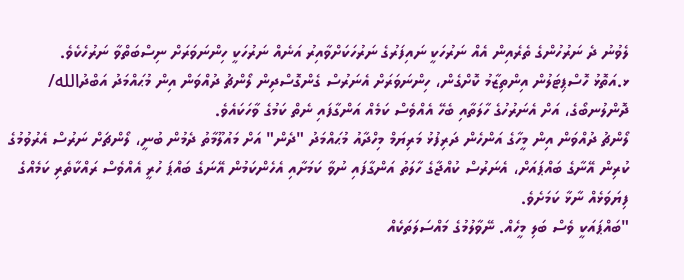ލެވުނު ދެ ނަރުހުންގެ ތެރެއިން އެއް ނަރުހަކީ ނައިފަރުގެ ނަރުހަކަށްވާއިރު އަނެއް ނަރުހަކީ ހިންނަވަރަށް ނިސްބަތްވާ ނަރުހެކެވެ.
ޅ.އަތޮޅު ހޮސްޕިޓަލުން އިންތިޒާމު ކޮށްގެން، ހިންނަވަރަށް އެނަރުސް ގެންގޮސްދިން ލޯންޗު ދުއްވަން އިން މުޙައްމަދު އަބްދުالله/ ދޮންލުނބޯގެ، އަށް އެނަރުހުގެ ހާލަތާއި ބެހޭ އެއްވެސް ކަމެއް އަންގާފައި ނެތް ކަމުގެ ވާހަކައެވެ.
ލޯންޗު ދުއްވަން އިން މީހާގެ އަންހެން ދަރިފުޅު މަރިޔަމް މިހްދާއު މުޙައްމަދު "ދެން" އަށް މައުލޫމާތު ދެމުން ބުނީ، ލޯންޗަށް ނަރުސް އެރުވުމުގެ ކުރިން އޭނާގެ ބައްޕައަށް، އެނަރުސް ކުއްޖާގެ ހާލަތު އަންގާފައި ނުވާ ކަމަށާއި އެހެންކަމުން އޭނަގެ ބައްޕަ ހުރީ އެއްވެސް ރައްކާތެރި ކަމެއްގެ ފިޔަވަޅެއް ނާޅާ ކަމަށެވެ.
"ބައްޕައަކީ ވެސް ބަލި މީހެއް. ނޭވާލުމުގެ މައްސަލަތަކެއް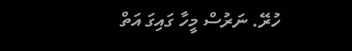ހުރޭ. ނަރުސް މީހާ ގައިގަ އަތް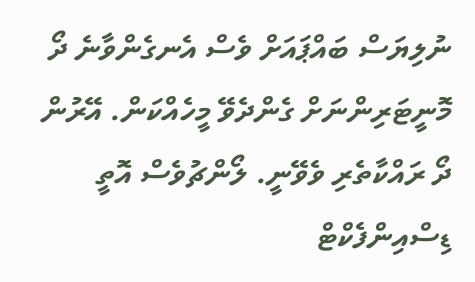ނުލިޔަސް ބައްޕައަށް ވެސް އެނގެންވާނެ ދޯ މޮނީޓަރިންނަށް ގެންދެވޭ މީހެއްކަން. އޭރުން ދޯ ރައްކާތެރި ވެވޭނީ. ލޯންޗުވެސް އޮތީ ޑިސްއިންފެކްޓް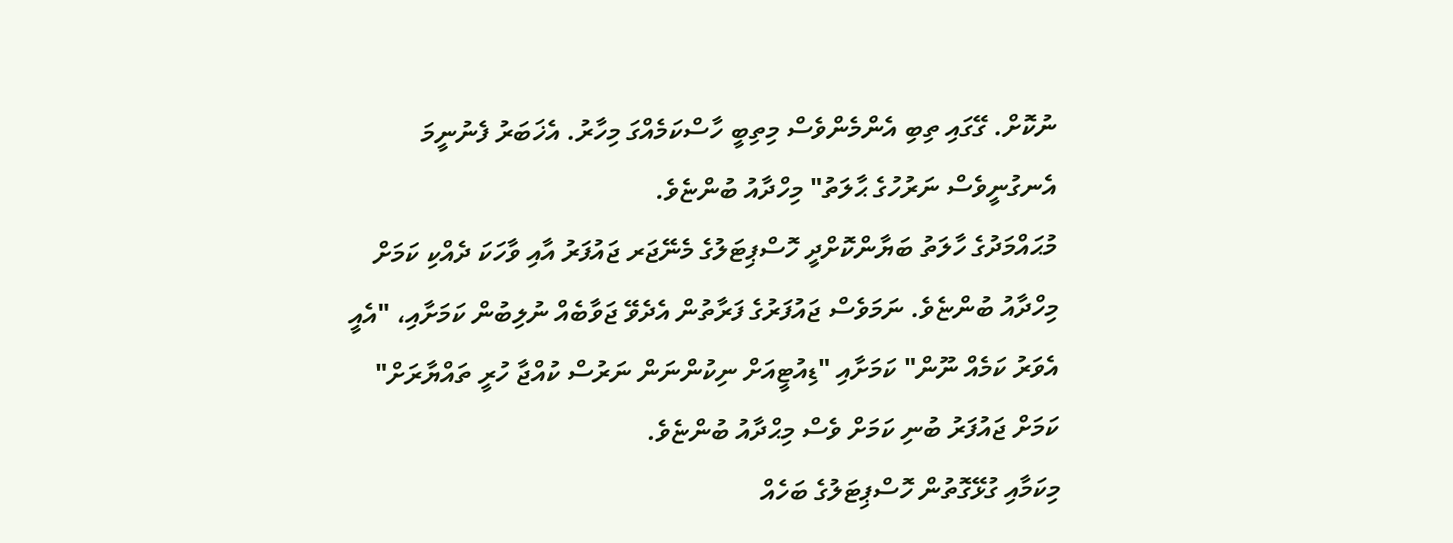ނުކޮށް. ގޭގައި ތިބި އެންމެންވެސް މިތިބީ ހާސްކަމެއްގަ މިހާރު. އެޚަބަރު ފެނުނީމަ އެނގުނީވެސް ނަރުހުގެ ޙާލަތު" މިހްދާއު ބުންޏެވެ.
މުޙައްމަދުގެ ހާލަތު ބަޔާންކޮށްދީ ހޮސްޕިޓަލުގެ މެނޭޖަރ ޖައުފަރު އާއި ވާހަކަ ދެއްކި ކަމަށް މިހްދާއު ބުންޏެވެ. ނަމަވެސް ޖައުފަރުގެ ފަރާތުން އެދެވޭ ޖަވާބެއް ނުލިބުން ކަމަށާއި، "އެއީ އެވަރު ކަމެއް ނޫން" ކަމަށާއި "ޑިއުޓީއަށް ނިކުންނަން ނަރުސް ކުއްޖާ ހުރީ ތައްޔާރަށް" ކަމަށް ޖައުފަރު ބުނި ކަމަށް ވެސް މިޙްދާއު ބުންޏެވެ.
މިކަމާއި ގުޅޭގޮތުން ހޮސްޕިޓަލުގެ ބަހެއް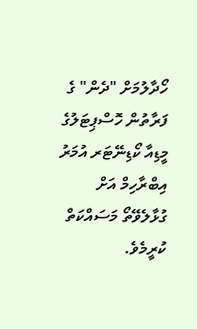ހޯދާލުމަށް "ދެން" ގެ ފަރާތުން ހޮސްޕިޓަލުގެ މީޑިއާ ކޯޑިނޭޓަރ އުމަރު އިބްރާހިމް އަށް ގުޅާލެވޭތޯ މަސައްކަތް ކުރީމެވެ.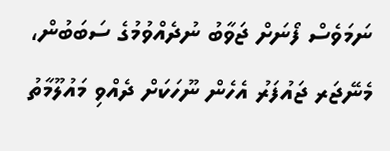ނަމަވެސް ފޯނަށް ޖަވާބު ނުދެއްވުމުގެ ސަބަބުން، މެނޭޖަރ ޖައުފަރު އެހެން ނޫހަކަށް ދެއްވި މައުލޫމާތު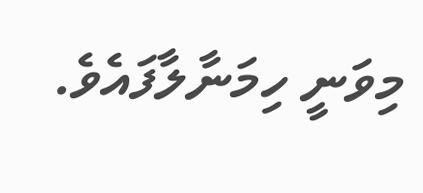މިވަނީ ހިމަނާލާފައެވެ.